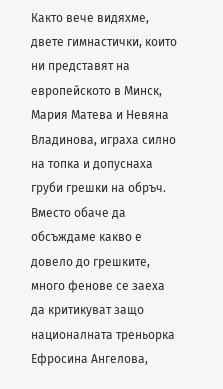Както вече видяхме, двете гимнастички, които ни представят на европейското в Минск, Мария Матева и Невяна Владинова, играха силно на топка и допуснаха груби грешки на обръч. Вместо обаче да обсъждаме какво е довело до грешките, много фенове се заеха да критикуват защо националната треньорка Ефросина Ангелова,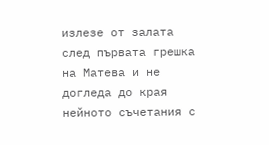излезе от залата след първата грешка на Матева и не догледа до края нейното съчетания с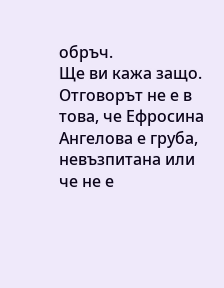обръч.
Ще ви кажа защо. Отговорът не е в това, че Ефросина Ангелова е груба, невъзпитана или че не е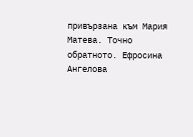привързана към Мария Матева. Точно обратното. Ефросина Ангелова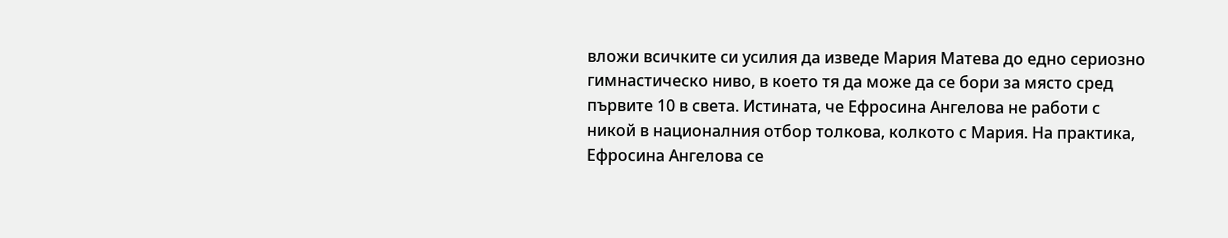вложи всичките си усилия да изведе Мария Матева до едно сериозно гимнастическо ниво, в което тя да може да се бори за място сред първите 10 в света. Истината, че Ефросина Ангелова не работи с никой в националния отбор толкова, колкото с Мария. На практика, Ефросина Ангелова се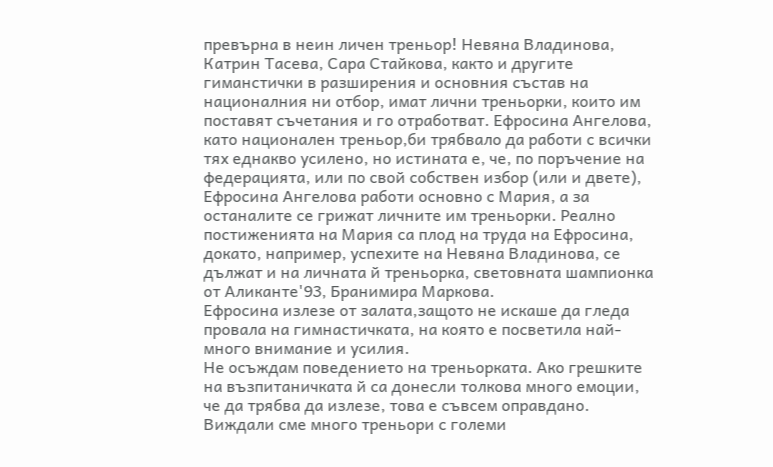превърна в неин личен треньор! Невяна Владинова, Катрин Тасева, Сара Стайкова, както и другите гиманстички в разширения и основния състав на националния ни отбор, имат лични треньорки, които им поставят съчетания и го отработват. Ефросина Ангелова, като национален треньор,би трябвало да работи с всички тях еднакво усилено, но истината е, че, по поръчение на федерацията, или по свой собствен избор (или и двете), Ефросина Ангелова работи основно с Мария, а за останалите се грижат личните им треньорки. Реално постиженията на Мария са плод на труда на Ефросина, докато, например, успехите на Невяна Владинова, се дължат и на личната й треньорка, световната шампионка от Аликанте'93, Бранимира Маркова.
Ефросина излезе от залата,защото не искаше да гледа провала на гимнастичката, на която е посветила най-много внимание и усилия.
Не осъждам поведението на треньорката. Ако грешките на възпитаничката й са донесли толкова много емоции, че да трябва да излезе, това е съвсем оправдано. Виждали сме много треньори с големи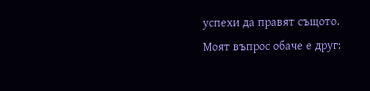успехи да правят същото.
Моят въпрос обаче е друг: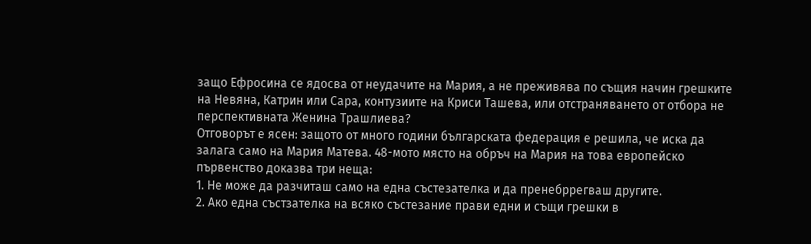защо Ефросина се ядосва от неудачите на Мария, а не преживява по същия начин грешките на Невяна, Катрин или Сара, контузиите на Криси Ташева, или отстраняването от отбора не перспективната Женина Трашлиева?
Отговорът е ясен: защото от много години българската федерация е решила, че иска да залага само на Мария Матева. 48-мото място на обръч на Мария на това европейско първенство доказва три неща:
1. Не може да разчиташ само на една състезателка и да пренебррегваш другите.
2. Ако една състзателка на всяко състезание прави едни и същи грешки в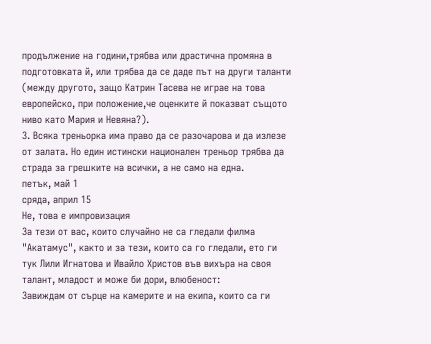продължение на години,трябва или драстична промяна в подготовката й, или трябва да се даде път на други таланти (между другото, защо Катрин Тасева не играе на това европейско, при положение,че оценките й показват същото ниво като Мария и Невяна?).
3. Всяка треньорка има право да се разочарова и да излезе от залата. Но един истински национален треньор трябва да страда за грешките на всички, а не само на една.
петък, май 1
сряда, април 15
Не, това е импровизация
За тези от вас, които случайно не са гледали филма "Акатамус", както и за тези, които са го гледали, ето ги тук Лили Игнатова и Ивайло Христов във вихъра на своя талант, младост и може би дори, влюбеност:
Завиждам от сърце на камерите и на екипа, които са ги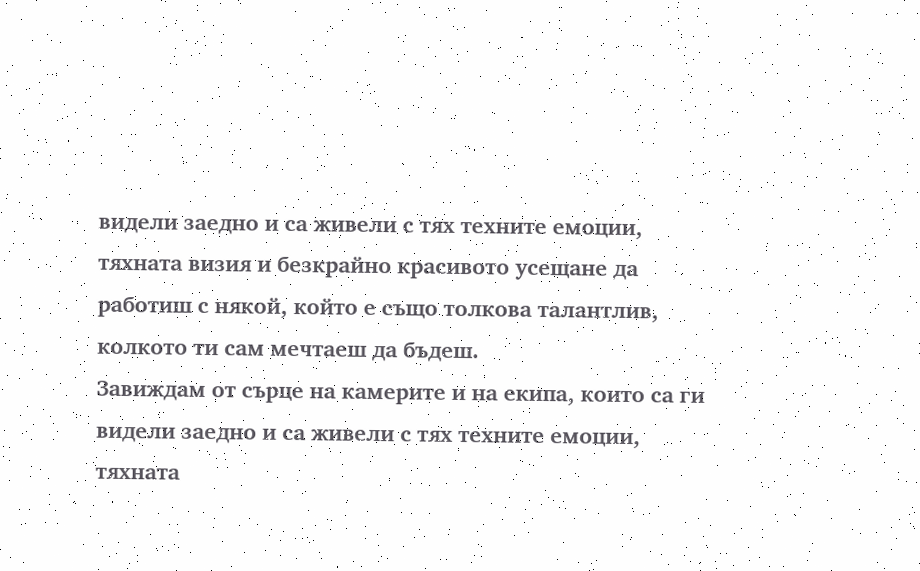видели заедно и са живели с тях техните емоции, тяхната визия и безкрайно красивото усещане да работиш с някой, който е също толкова талантлив, колкото ти сам мечтаеш да бъдеш.
Завиждам от сърце на камерите и на екипа, които са ги видели заедно и са живели с тях техните емоции, тяхната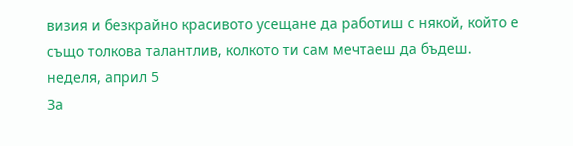визия и безкрайно красивото усещане да работиш с някой, който е също толкова талантлив, колкото ти сам мечтаеш да бъдеш.
неделя, април 5
За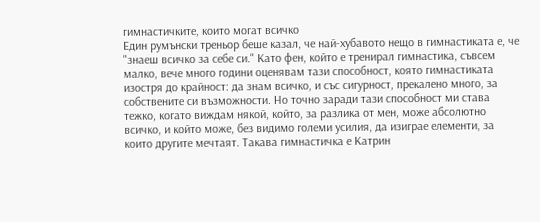гимнастичките, които могат всичко
Един румънски треньор беше казал, че най-хубавото нещо в гимнастиката е, че "знаеш всичко за себе си." Като фен, който е тренирал гимнастика, съвсем малко, вече много години оценявам тази способност, която гимнастиката изостря до крайност: да знам всичко, и със сигурност, прекалено много, за собствените си възможности. Но точно заради тази способност ми става тежко, когато виждам някой, който, за разлика от мен, може абсолютно всичко, и който може, без видимо големи усилия, да изиграе елементи, за които другите мечтаят. Такава гимнастичка е Катрин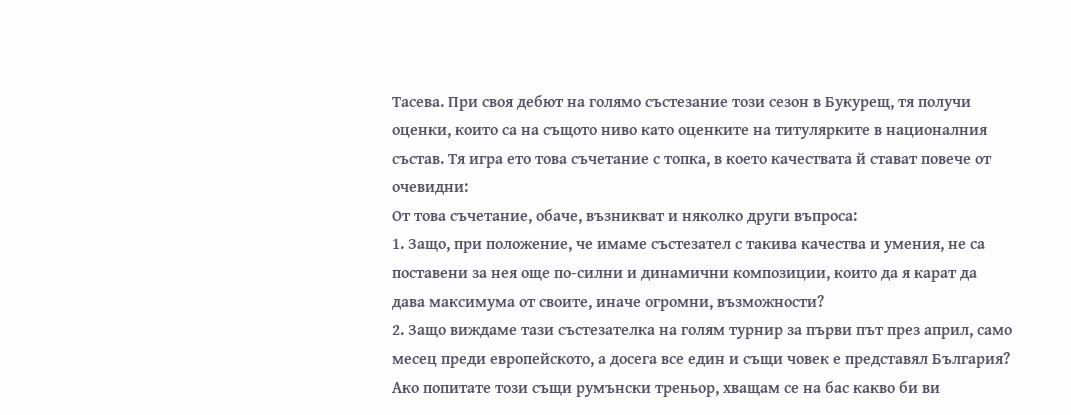Тасева. При своя дебют на голямо състезание този сезон в Букурещ, тя получи оценки, които са на същото ниво като оценките на титулярките в националния състав. Тя игра ето това съчетание с топка, в което качествата й стават повече от очевидни:
От това съчетание, обаче, възникват и няколко други въпроса:
1. Защо, при положение, че имаме състезател с такива качества и умения, не са поставени за нея още по-силни и динамични композиции, които да я карат да дава максимума от своите, иначе огромни, възможности?
2. Защо виждаме тази състезателка на голям турнир за първи път през април, само месец преди европейското, а досега все един и същи човек е представял България?
Ако попитате този същи румънски треньор, хващам се на бас какво би ви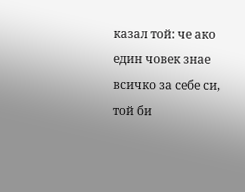казал той: че ако един човек знае всичко за себе си, той би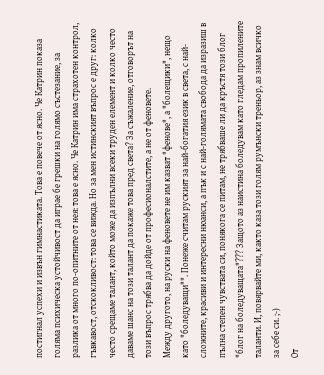постигнал успехи и извън гимнастиката. Това е повече от ясно. Че Катрин показа голяма психическа устойчивост да играе бе грешки на голямо състезание, за разлика от много по-опитните от нея: това е ясно. Че Катрин има страхотен контрол, гъвкавост, отскокливост: това се вижда. Но за мен истинският въпрос е друг: колко често срещаме талант, който може да изпълни всеки труден елемент и колко често даваме шанс на този талант да покаже това пред света? За съжаление, отговорът на този въпрос трябва да дойде от професионалстите, а не от феновете.
Между другото, на руски на феновете не им казват "фенове", а "болещики", нещо като "боледуващи"". Понеже считам руският за най-богатия език в света, с най-сложните, красиви и интересни нюанси, а пък и с най-голямата свобода да изразиш в пълна степен чувствата си, понякога се питам, не трябваше ли да кръстя този блог "блог на боледуващата"??? Защото аз наистина боледувам като гледам пропилените таланти. И, повярвайте ми, както каза този голям румънски треньор, аз знам всичко за себе си. ;-)
От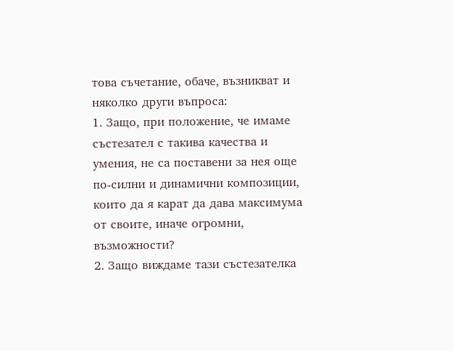това съчетание, обаче, възникват и няколко други въпроса:
1. Защо, при положение, че имаме състезател с такива качества и умения, не са поставени за нея още по-силни и динамични композиции, които да я карат да дава максимума от своите, иначе огромни, възможности?
2. Защо виждаме тази състезателка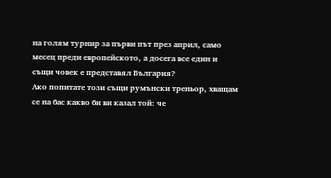на голям турнир за първи път през април, само месец преди европейското, а досега все един и същи човек е представял България?
Ако попитате този същи румънски треньор, хващам се на бас какво би ви казал той: че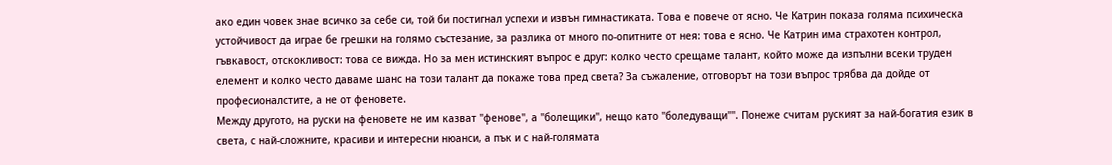ако един човек знае всичко за себе си, той би постигнал успехи и извън гимнастиката. Това е повече от ясно. Че Катрин показа голяма психическа устойчивост да играе бе грешки на голямо състезание, за разлика от много по-опитните от нея: това е ясно. Че Катрин има страхотен контрол, гъвкавост, отскокливост: това се вижда. Но за мен истинският въпрос е друг: колко често срещаме талант, който може да изпълни всеки труден елемент и колко често даваме шанс на този талант да покаже това пред света? За съжаление, отговорът на този въпрос трябва да дойде от професионалстите, а не от феновете.
Между другото, на руски на феновете не им казват "фенове", а "болещики", нещо като "боледуващи"". Понеже считам руският за най-богатия език в света, с най-сложните, красиви и интересни нюанси, а пък и с най-голямата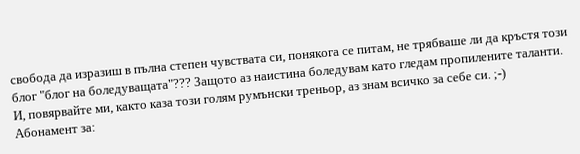свобода да изразиш в пълна степен чувствата си, понякога се питам, не трябваше ли да кръстя този блог "блог на боледуващата"??? Защото аз наистина боледувам като гледам пропилените таланти. И, повярвайте ми, както каза този голям румънски треньор, аз знам всичко за себе си. ;-)
Абонамент за: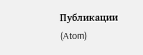Публикации (Atom)